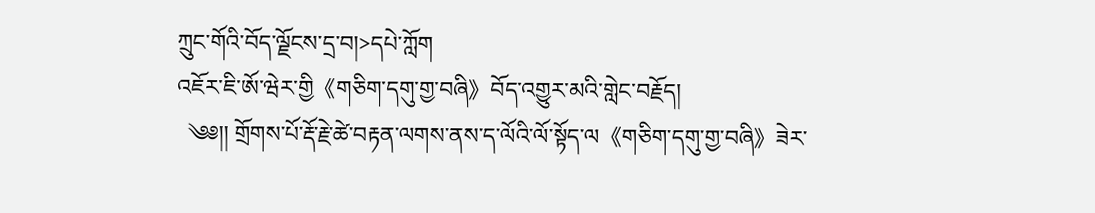ཀྲུང་གོའི་བོད་ལྗོངས་དྲ་བ།>དཔེ་ཀློག
འཇོར་ཇི་ཨོ་ཝེར་གྱི《གཅིག་དགུ་གྱ་བཞི》བོད་འགྱུར་མའི་གླེང་བརྗོད།
  ༄༅།། གྲོགས་པོ་རྡོ་རྗེ་ཚེ་བརྟན་ལགས་ནས་ད་ལོའི་ལོ་སྟོད་ལ《གཅིག་དགུ་གྱ་བཞི》ཟེར་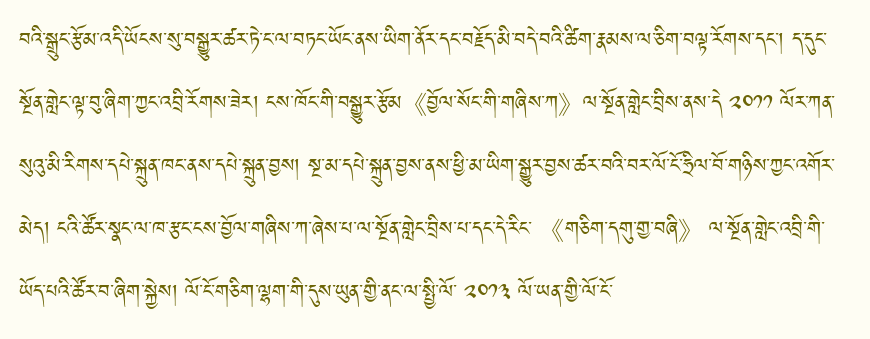བའི་སྒྲུང་རྩོམ་འདི་ཡོངས་སུ་བསྒྱུར་ཚར་ཏེ་ང་ལ་བཏང་ཡོང་ནས་ཡིག་ནོར་དང་བརྗོད་མི་བདེ་བའི་ཚིག་རྣམས་ལ་ཅིག་བལྟ་རོགས་དང་། ད་དུང་སྔོན་གླེང་ལྟ་བུ་ཞིག་ཀྱང་འབྲི་རོགས་ཟེར། ངས་ཁོང་གི་བསྒྱུར་རྩོམ《བྱོལ་སོང་གི་གཞིས་ཀ》ལ་སྔོན་གླེང་བྲིས་ནས་དེ ༢༠༡༡ ལོར་ཀན་སུའུ་མི་རིགས་དཔེ་སྐྲུན་ཁང་ནས་དཔེ་སྐྲུན་བྱས། སྔ་མ་དཔེ་སྐྲུན་བྱས་ནས་ཕྱི་མ་ཡིག་སྒྱུར་བྱས་ཚར་བའི་བར་ལོ་ངོ་ཧྲིལ་བོ་གཉིས་ཀྱང་འགོར་མེད། ངའི་ཚོར་སྣང་ལ་ཁ་རྩང་ངས་བྱོལ་གཞིས་ཀ་ཞེས་པ་ལ་སྔོན་གླེང་བྲིས་པ་དང་དེ་རིང་ 《གཅིག་དགུ་གྱ་བཞི》 ལ་སྔོན་གླེང་འབྲི་གི་ཡོད་པའི་ཚོར་བ་ཞིག་སྐྱེས། ལོ་ངོ་གཅིག་ལྷག་གི་དུས་ཡུན་གྱི་ནང་ལ་སྤྱི་ལོ་ ༢༠༡༣ ལོ་ཡན་གྱི་ལོ་ངོ་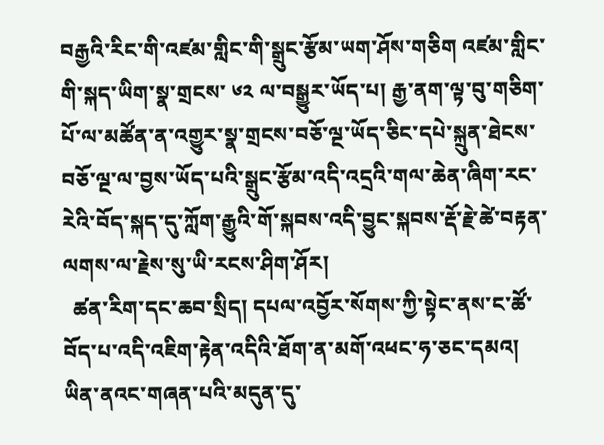བརྒྱའི་རིང་གི་འཛམ་གླིང་གི་སྒྲུང་རྩོམ་ཡག་ཤོས་གཅིག འཛམ་གླིང་གི་སྐད་ཡིག་སྣ་གྲངས་ ༦༢ ལ་བསྒྱུར་ཡོད་པ། རྒྱ་ནག་ལྟ་བུ་གཅིག་པོ་ལ་མཚོན་ན་འགྱུར་སྣ་གྲངས་བཅོ་ལྔ་ཡོད་ཅིང་དཔེ་སྐྲུན་ཐེངས་བཅོ་ལྔ་ལ་བྱས་ཡོད་པའི་སྒྲུང་རྩོམ་འདི་འདྲའི་གལ་ཆེན་ཞིག་རང་རེའི་བོད་སྐད་དུ་ཀློག་རྒྱུའི་གོ་སྐབས་འདི་བྱུང་སྐབས་རྡོ་རྗེ་ཚེ་བརྟན་ལགས་ལ་རྗེས་སུ་ཡི་རངས་ཤིག་ཤོར།
  ཚན་རིག་དང་ཆབ་སྲིད། དཔལ་འབྱོར་སོགས་ཀྱི་སྟེང་ནས་ང་ཚོ་བོད་པ་འདི་འཇིག་རྟེན་འདིའི་ཐོག་ན་མགོ་འཕང་ཧ་ཅང་དམའ། ཡིན་ནའང་གཞན་པའི་མདུན་དུ་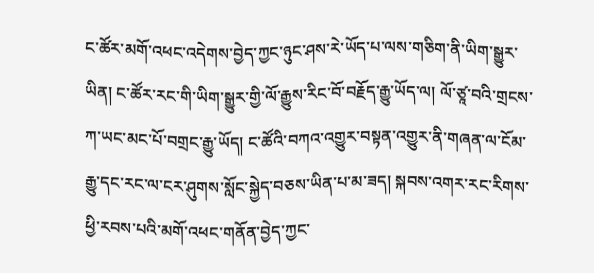ང་ཚོར་མགོ་འཕང་འདེགས་བྱེད་ཀྱང་ཉུང་ཤས་རེ་ཡོད་པ་ལས་གཅིག་ནི་ཡིག་སྒྱུར་ཡིན། ང་ཚོར་རང་གི་ཡིག་སྒྱུར་གྱི་ལོ་རྒྱུས་རིང་བོ་བརྗོད་རྒྱུ་ཡོད་ལ། ལོ་ཙཱ་བའི་གྲངས་ཀ་ཡང་མང་པོ་བགྲང་རྒྱུ་ཡོད། ང་ཚོའི་བཀའ་འགྱུར་བསྟན་འགྱུར་ནི་གཞན་ལ་ངོམ་རྒྱུ་དང་རང་ལ་ངར་ཤུགས་སློང་སྐྱེད་བཅས་ཡིན་པ་མ་ཟད། སྐབས་འགར་རང་རིགས་ཕྱི་རབས་པའི་མགོ་འཕང་གནོན་བྱེད་ཀྱང་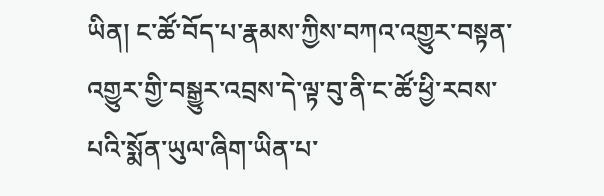ཡིན། ང་ཚོ་བོད་པ་རྣམས་ཀྱིས་བཀའ་འགྱུར་བསྟན་འགྱུར་གྱི་བསྒྱུར་འབྲས་དེ་ལྟ་བུ་ནི་ང་ཚོ་ཕྱི་རབས་པའི་སྨོན་ཡུལ་ཞིག་ཡིན་པ་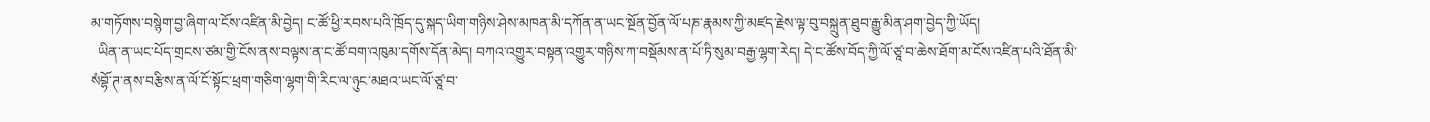མ་གཏོགས་བསྙེག་བྱ་ཞིག་ལ་ངོས་འཛིན་མི་བྱེད། ང་ཚོ་ཕྱི་རབས་པའི་ཁྲོད་དུ་སྐད་ཡིག་གཉིས་ཤེས་མཁན་མི་དཀོན་ན་ཡང་སྔོན་བྱོན་ལོ་པཎ་རྣམས་ཀྱི་མཛད་རྗེས་ལྟ་བུ་བསྐྲུན་ཐུབ་རྒྱུ་མིན་ཤག་བྱེད་ཀྱི་ཡོད།
  ཡིན་ན་ཡང་པོད་གྲངས་ཙམ་གྱི་ངོས་ནས་བལྟས་ན་ང་ཚོ་བག་འཁུམ་དགོས་དོན་མེད། བཀའ་འགྱུར་བསྟན་འགྱུར་གཉིས་ཀ་བསྡོམས་ན་པོ་ཏི་སུམ་བརྒྱ་ལྷག་རེད། དེ་ང་ཚོས་བོད་ཀྱི་ལོ་ཙཱ་བ་ཆེས་ཐོག་མ་ངོས་འཛིན་པའི་ཐོན་མི་སཾབྷོ་ཊ་ནས་བརྩིས་ན་ལོ་ངོ་སྟོང་ཕྲག་གཅིག་ལྷག་གི་རིང་ལ་ཉུང་མཐའ་ཡང་ལོ་ཙཱ་བ་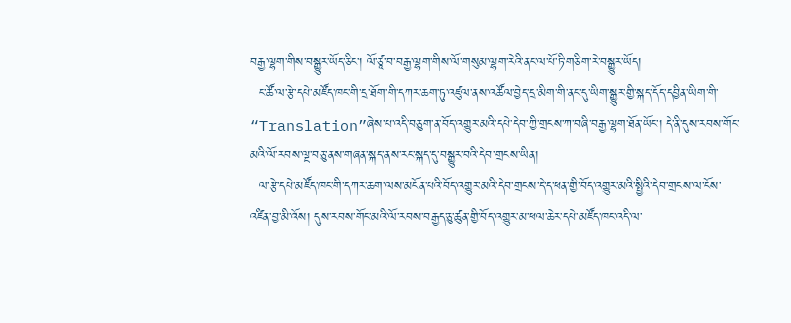བརྒྱ་ལྷག་གིས་བསྒྱུར་ཡོད་ཅིང་། ལོ་ཙཱ་བ་བརྒྱ་ལྷག་གིས་ལོ་གསུམ་ལྷག་རེའི་ནང་ལ་པོ་ཏི་གཅིག་རེ་བསྒྱུར་ཡོད།
  ང་ཚོ་ལ་རྩེ་དཔེ་མཛོད་ཁང་གི་དྲ་ཐོག་གི་དཀར་ཆག་ཏུ་འཛུལ་ནས་འཚོལ་བྱེད་དྲ་མིག་གི་ནང་དུ་ཡིག་སྒྱུར་གྱི་སྐད་དོད་དབྱིན་ཡིག་གི་ “Translation”ཞེས་པ་འདི་བཅུག་ན་བོད་འགྱུར་མའི་དཔེ་དེབ་ཀྱི་གྲངས་ཀ་བཞི་བརྒྱ་ལྷག་ཐོན་ཡོང་། དེ་ནི་དུས་རབས་གོང་མའི་ལོ་རབས་ལྔ་བཅུ་ནས་གཞན་སྐད་ནས་རང་སྐད་དུ་བསྒྱུར་བའི་དེབ་གྲངས་ཡིན།
  ལ་རྩེ་དཔེ་མཛོད་ཁང་གི་དཀར་ཆག་ལས་མངོན་པའི་བོད་འགྱུར་མའི་དེབ་གྲངས་དེ་ད་ཕན་གྱི་བོད་འགྱུར་མའི་སྤྱིའི་དེབ་གྲངས་ལ་ངོས་འཛིན་བྱ་མི་འོས། དུས་རབས་གོང་མའི་ལོ་རབས་བརྒྱད་ཅུ་ཚུན་གྱི་བོད་འགྱུར་མ་ཕལ་ཆེར་དཔེ་མཛོད་ཁང་འདི་ལ་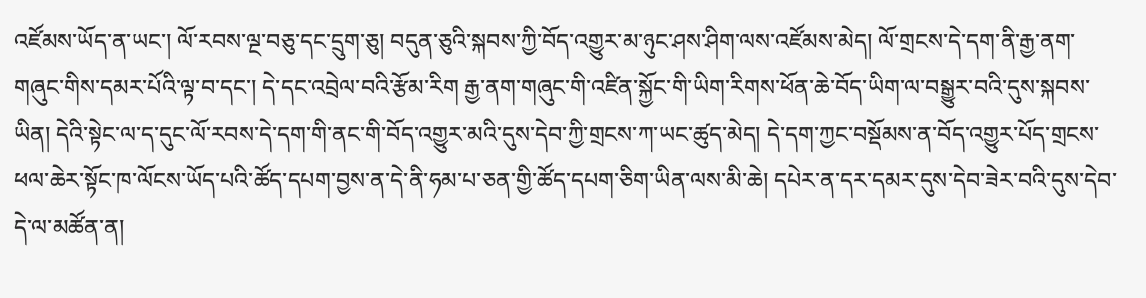འཛོམས་ཡོད་ན་ཡང་། ལོ་རབས་ལྔ་བཅུ་དང་དྲུག་ཅུ། བདུན་ཅུའི་སྐབས་ཀྱི་བོད་འགྱུར་མ་ཉུང་ཤས་ཤིག་ལས་འཛོམས་མེད། ལོ་གྲངས་དེ་དག་ནི་རྒྱ་ནག་གཞུང་གིས་དམར་པོའི་ལྟ་བ་དང་། དེ་དང་འབྲེལ་བའི་རྩོམ་རིག རྒྱ་ནག་གཞུང་གི་འཛིན་སྐྱོང་གི་ཡིག་རིགས་ཕོན་ཆེ་བོད་ཡིག་ལ་བསྒྱུར་བའི་དུས་སྐབས་ཡིན། དེའི་སྟེང་ལ་ད་དུང་ལོ་རབས་དེ་དག་གི་ནང་གི་བོད་འགྱུར་མའི་དུས་དེབ་ཀྱི་གྲངས་ཀ་ཡང་ཚུད་མེད། དེ་དག་ཀྱང་བསྡོམས་ན་བོད་འགྱུར་པོད་གྲངས་ཕལ་ཆེར་སྟོང་ཁ་ལོངས་ཡོད་པའི་ཚོད་དཔག་བྱས་ན་དེ་ནི་ཧམ་པ་ཅན་གྱི་ཚོད་དཔག་ཅིག་ཡིན་ལས་མི་ཆེ། དཔེར་ན་དར་དམར་དུས་དེབ་ཟེར་བའི་དུས་དེབ་དེ་ལ་མཚོན་ན།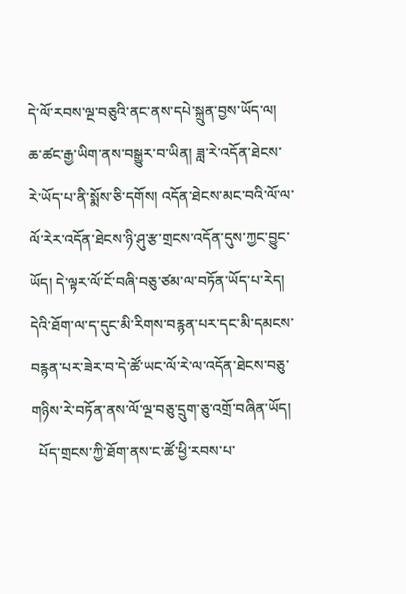དེ་ལོ་རབས་ལྔ་བཅུའི་ནང་ནས་དཔེ་སྐྲུན་བྱས་ཡོད་ལ། ཆ་ཚང་རྒྱ་ཡིག་ནས་བསྒྱུར་བ་ཡིན། ཟླ་རེ་འདོན་ཐེངས་རེ་ཡོད་པ་ནི་སྨོས་ཅི་དགོས། འདོན་ཐེངས་མང་བའི་ལོ་ལ་ལོ་རེར་འདོན་ཐེངས་ཉི་ཤུ་རྩ་གྲངས་འདོན་དུས་ཀྱང་བྱུང་ཡོད། དེ་ལྟར་ལོ་ངོ་བཞི་བཅུ་ཙམ་ལ་བཏོན་ཡོད་པ་རེད། དེའི་ཐོག་ལ་ད་དུང་མི་རིགས་བརྙན་པར་དང་མི་དམངས་བརྙན་པར་ཟེར་བ་དེ་ཚོ་ཡང་ལོ་རེ་ལ་འདོན་ཐེངས་བཅུ་གཉིས་རེ་བཏོན་ནས་ལོ་ལྔ་བཅུ་དྲུག་ཅུ་འགྲོ་བཞིན་ཡོད།
  པོད་གྲངས་ཀྱི་ཐོག་ནས་ང་ཚོ་ཕྱི་རབས་པ་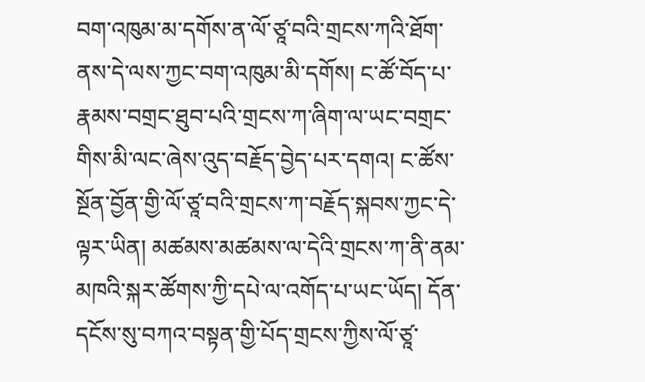བག་འཁུམ་མ་དགོས་ན་ལོ་ཙཱ་བའི་གྲངས་ཀའི་ཐོག་ནས་དེ་ལས་ཀྱང་བག་འཁུམ་མི་དགོས། ང་ཚོ་བོད་པ་རྣམས་བགྲང་ཐུབ་པའི་གྲངས་ཀ་ཞིག་ལ་ཡང་བགྲང་གིས་མི་ལང་ཞེས་འུད་བརྗོད་བྱེད་པར་དགའ། ང་ཚོས་སྔོན་བྱོན་གྱི་ལོ་ཙཱ་བའི་གྲངས་ཀ་བརྗོད་སྐབས་ཀྱང་དེ་ལྟར་ཡིན། མཚམས་མཚམས་ལ་དེའི་གྲངས་ཀ་ནི་ནམ་མཁའི་སྐར་ཚོགས་ཀྱི་དཔེ་ལ་འགོད་པ་ཡང་ཡོད། དོན་དངོས་སུ་བཀའ་བསྟན་གྱི་པོད་གྲངས་ཀྱིས་ལོ་ཙཱ་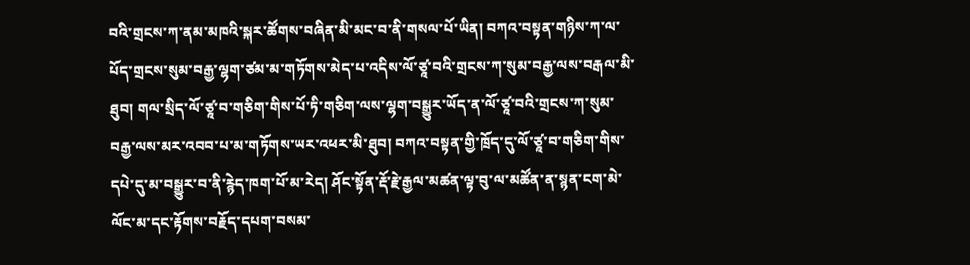བའི་གྲངས་ཀ་ནམ་མཁའི་སྐར་ཚོགས་བཞིན་མི་མང་བ་ནི་གསལ་པོ་ཡིན། བཀའ་བསྟན་གཉིས་ཀ་ལ་པོད་གྲངས་སུམ་བརྒྱ་ལྷག་ཙམ་མ་གཏོགས་མེད་པ་འདིས་ལོ་ཙཱ་བའི་གྲངས་ཀ་སུམ་བརྒྱ་ལས་བརྒལ་མི་ཐུབ། གལ་སྲིད་ལོ་ཙཱ་བ་གཅིག་གིས་པོ་ཏི་གཅིག་ལས་ལྷག་བསྒྱུར་ཡོད་ན་ལོ་ཙཱ་བའི་གྲངས་ཀ་སུམ་བརྒྱ་ལས་མར་འབབ་པ་མ་གཏོགས་ཡར་འཕར་མི་ཐུབ། བཀའ་བསྟན་གྱི་ཁྲོད་དུ་ལོ་ཙཱ་བ་གཅིག་གིས་དཔེ་དུ་མ་བསྒྱུར་བ་ནི་རྙེད་ཁག་པོ་མ་རེད། ཤོང་སྟོན་རྡོ་རྗེ་རྒྱལ་མཚན་ལྟ་བུ་ལ་མཚོན་ན་སྙན་ངག་མེ་ལོང་མ་དང་རྟོགས་བརྗོད་དཔག་བསམ་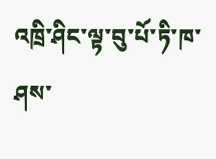འཁྲི་ཤིང་ལྟ་བུ་པོ་ཏི་ཁ་ཤས་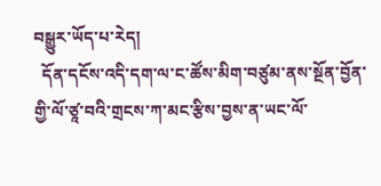བསྒྱུར་ཡོད་པ་རེད།
  དོན་དངོས་འདི་དག་ལ་ང་ཚོས་མིག་བཙུམ་ནས་སྔོན་བྱོན་གྱི་ལོ་ཙཱ་བའི་གྲངས་ཀ་མང་རྩིས་བྱས་ན་ཡང་ལོ་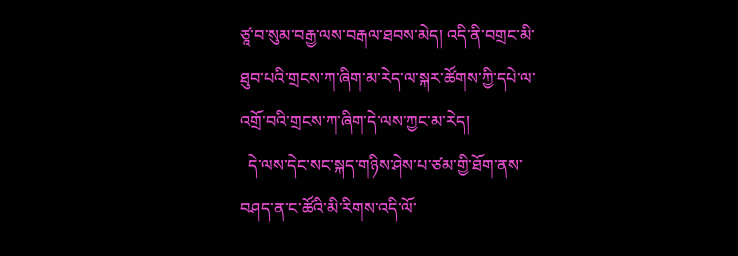ཙཱ་བ་སུམ་བརྒྱ་ལས་བརྒལ་ཐབས་མེད། འདི་ནི་བགྲང་མི་ཐུབ་པའི་གྲངས་ཀ་ཞིག་མ་རེད་ལ་སྐར་ཚོགས་ཀྱི་དཔེ་ལ་འགྲོ་བའི་གྲངས་ཀ་ཞིག་དེ་ལས་ཀྱང་མ་རེད།
  དེ་ལས་དེང་སང་སྐད་གཉིས་ཤེས་པ་ཙམ་གྱི་ཐོག་ནས་བཤད་ན་ང་ཚོའི་མི་རིགས་འདི་ལོ་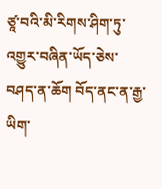ཙཱ་བའི་མི་རིགས་ཤིག་ཏུ་འགྱུར་བཞིན་ཡོད་ཅེས་བཤད་ན་ཆོག བོད་ནང་ན་རྒྱ་ཡིག་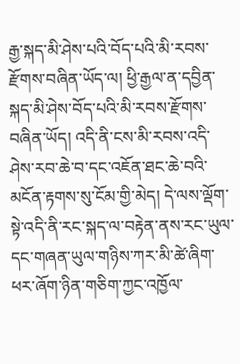རྒྱ་སྐད་མི་ཤེས་པའི་བོད་པའི་མི་རབས་རྫོགས་བཞིན་ཡོད་ལ། ཕྱི་རྒྱལ་ན་དབྱིན་སྐད་མི་ཤེས་བོད་པའི་མི་རབས་རྫོགས་བཞིན་ཡོད། འདི་ནི་ངས་མི་རབས་འདི་ཤེས་རབ་ཆེ་བ་དང་འཇོན་ཐང་ཆེ་བའི་མངོན་རྟགས་སུ་ངོམ་གྱི་མེད། དེ་ལས་ལྡོག་སྟེ་འདི་ནི་རང་སྐད་ལ་བརྟེན་ནས་རང་ཡུལ་དང་གཞན་ཡུལ་གཉིས་ཀར་མི་ཚེ་ཞིག་ཕར་ཞོག་ཉིན་གཅིག་ཀྱང་འཁྱོལ་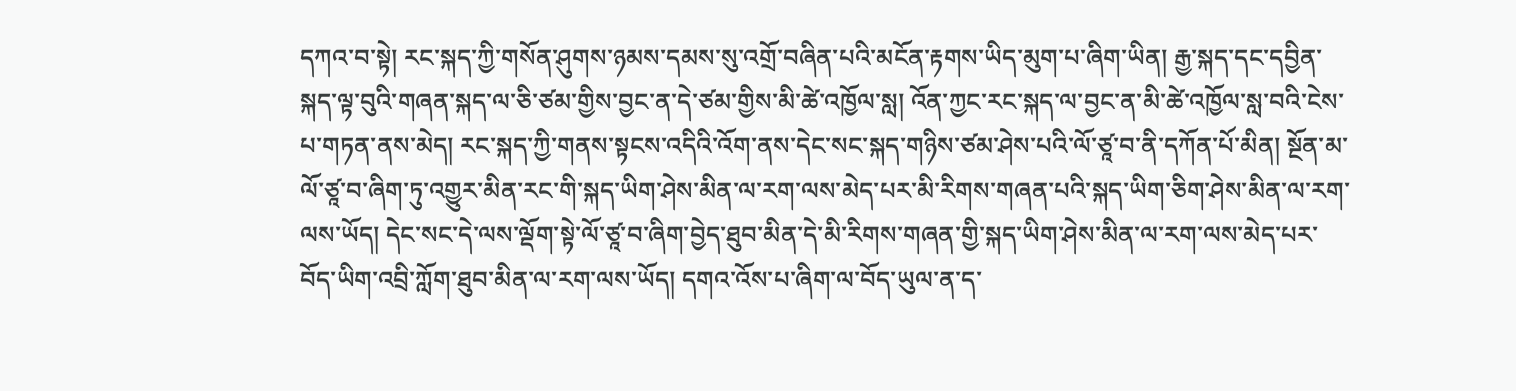དཀའ་བ་སྟེ། རང་སྐད་ཀྱི་གསོན་ཤུགས་ཉམས་དམས་སུ་འགྲོ་བཞིན་པའི་མངོན་རྟགས་ཡིད་མུག་པ་ཞིག་ཡིན། རྒྱ་སྐད་དང་དབྱིན་སྐད་ལྟ་བུའི་གཞན་སྐད་ལ་ཅི་ཙམ་གྱིས་བྱང་ན་དེ་ཙམ་གྱིས་མི་ཚེ་འཁྱོལ་སླ། འོན་ཀྱང་རང་སྐད་ལ་བྱང་ན་མི་ཚེ་འཁྱོལ་སླ་བའི་ངེས་པ་གཏན་ནས་མེད། རང་སྐད་ཀྱི་གནས་སྟངས་འདིའི་འོག་ནས་དེང་སང་སྐད་གཉིས་ཙམ་ཤེས་པའི་ལོ་ཙཱ་བ་ནི་དཀོན་པོ་མིན། སྔོན་མ་ལོ་ཙཱ་བ་ཞིག་ཏུ་འགྱུར་མིན་རང་གི་སྐད་ཡིག་ཤེས་མིན་ལ་རག་ལས་མེད་པར་མི་རིགས་གཞན་པའི་སྐད་ཡིག་ཅིག་ཤེས་མིན་ལ་རག་ལས་ཡོད། དེང་སང་དེ་ལས་ལྡོག་སྟེ་ལོ་ཙཱ་བ་ཞིག་བྱེད་ཐུབ་མིན་དེ་མི་རིགས་གཞན་གྱི་སྐད་ཡིག་ཤེས་མིན་ལ་རག་ལས་མེད་པར་བོད་ཡིག་འབྲི་ཀློག་ཐུབ་མིན་ལ་རག་ལས་ཡོད། དགའ་འོས་པ་ཞིག་ལ་བོད་ཡུལ་ན་ད་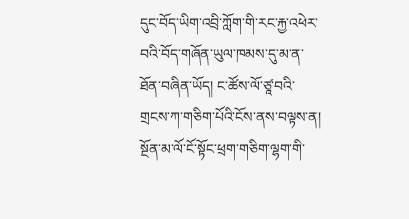དུང་བོད་ཡིག་འབྲི་ཀློག་གི་རང་རྐྱ་འཕེར་བའི་བོད་གཞོན་ཡུལ་ཁམས་དུ་མ་ན་ཐོན་བཞིན་ཡོད། ང་ཚོས་ལོ་ཙཱ་བའི་གྲངས་ཀ་གཅིག་པོའི་ངོས་ནས་བལྟས་ན། སྔོན་མ་ལོ་ངོ་སྟོང་ཕྲག་གཅིག་ལྷག་གི་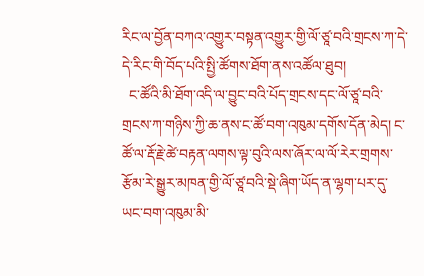རིང་ལ་བྱོན་བཀའ་འགྱུར་བསྟན་འགྱུར་གྱི་ལོ་ཙཱ་བའི་གྲངས་ཀ་དེ་དེ་རིང་གི་བོད་པའི་སྤྱི་ཚོགས་ཐོག་ནས་འཚོལ་ཐུབ།
  ང་ཚོའི་མི་ཐོག་འདི་ལ་བྱུང་བའི་པོད་གྲངས་དང་ལོ་ཙཱ་བའི་གྲངས་ཀ་གཉིས་ཀྱི་ཆ་ནས་ང་ཚོ་བག་འཁུམ་དགོས་དོན་མེད། ང་ཚོ་ལ་རྡོ་རྗེ་ཚེ་བརྟན་ལགས་ལྟ་བུའི་ལས་ཞོར་ལ་ལོ་རེར་གྲགས་རྩོམ་རེ་སྒྱུར་མཁན་གྱི་ལོ་ཙཱ་བའི་སྡེ་ཞིག་ཡོད་ན་ལྷག་པར་དུ་ཡང་བག་འཁུམ་མི་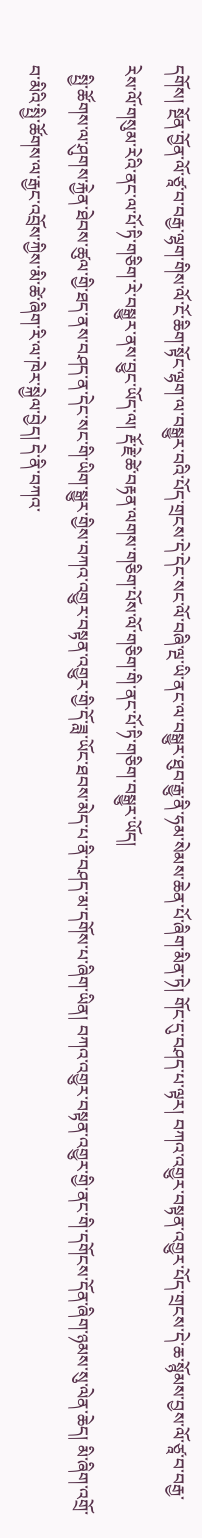དགོས། སྔོན་བྱོན་ལོ་ཙཱ་བ་བརྒྱ་ལྷག་གིས་ལོ་ངོ་ཆིག་སྟོང་ལྷག་ལ་བསྒྱུར་བའི་པོད་གྲངས་དེ་དེང་སང་ལོ་བཞི་ལྔ་ཡི་ནང་ལ་བསྒྱུར་ཐུབ་རྒྱུ་ནི་ཧམ་སེམས་ཆེན་པོ་ཞིག་མིན་ཏེ། གོང་དུ་བཤད་པ་ལྟར། བཀའ་འགྱུར་བསྟན་འགྱུར་པོད་གྲངས་དེ་ཆ་སྙོམས་བྱས་ལོ་ཙཱ་བ་བརྒྱ་རེས་ལོ་གསུམ་རེའི་ནང་ལ་པོ་ཏི་གཅིག་རེ་བསྒྱུར་ནས་བྱུང་ཡོད་ལ། རྡོ་རྗེ་ཚེ་བརྟན་ལགས་གཅིག་པོས་ལོ་གཅིག་གི་ནང་པོ་ཏི་གཅིག་བསྒྱུར་ཡོད།
  སྤྱི་ཚོགས་ལ་ཤུགས་རྐྱེན་ཐེབས་ཚུལ་གྱི་ཐད་ནས་བཤད་ན་དེང་སང་གི་ཡིག་སྒྱུར་གྱིས་བཀའ་འགྱུར་བསྟན་འགྱུར་གྱི་དོ་ཟླ་ཡོང་ཐབས་མེད་པ་ནི་བཤད་མ་དགོས་པ་ཞིག་ཡིན། བཀའ་འགྱུར་བསྟན་འགྱུར་གྱི་ནང་གི་དགོངས་དོན་ཞིག་ཉམས་སུ་ལེན་ཆེད། མི་ཞིག་འགྲོ་བ་མིའི་སྤྱི་ཚོགས་ལ་རྒྱང་འབྲོས་ཀྱིས་མི་ཚེ་ཞིག་རི་ལ་ཁེར་སྐྱེལ་བྱེད། དེ་ནི་བཀའ་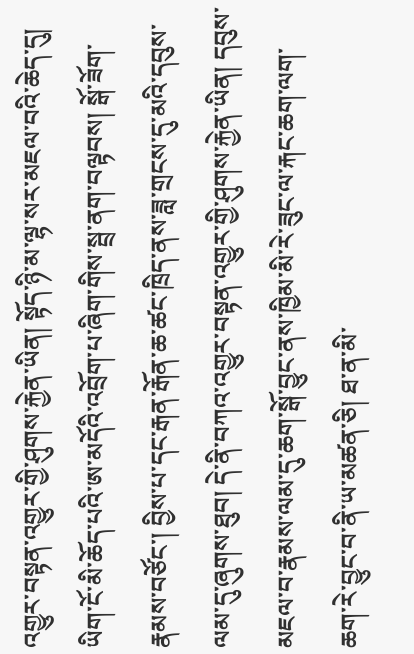འགྱུར་བསྟན་འགྱུར་གྱི་ཤུགས་རྐྱེན་ཡིན། སྟོད་ཉི་མ་ལྷ་སར་མཇལ་བའི་ཆེད་དུ། ཡིག་ངོ་མི་ཆོད་པའི་ཨ་མདོའི་འབྲོག་པ་ཞིག་གིས་སྦྲ་ནག་བལྟབས། སྒོ་ཟོག་རྣམས་བཙོང་། བྱིས་པ་དང་རྒན་རྒོན་ཆ་ཚང་ཁྲིད་ནས་ཟླ་གྲངས་དུ་མའི་དབུས་ལམ་དུ་ཞུགས་ཐུབ། དེ་ནི་བཀའ་འགྱུར་བསྟན་འགྱུར་གྱི་ཤུགས་རྐྱེན་ཡིན། དབུས་མཇལ་བ་རྣམས་ལམ་དུ་ཆག་སྒོ་བྱུང་ནས་ཁྱིམ་མི་རེ་ཟུང་ལ་རྐང་ཆག་ལག་ཆག་རེ་བྱུང་བ་ནི་ཡ་མཚན་ཅི། ཐ་ན་མི་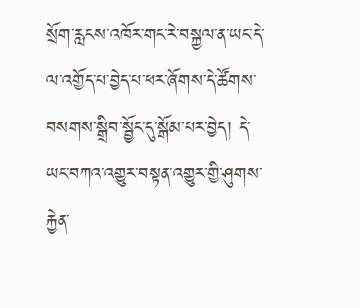སྲོག་རླངས་འཁོར་གང་རེ་བསྐྱལ་ན་ཡང་དེ་ལ་འགྱོད་པ་བྱེད་པ་ཕར་ཞོགས་དེ་ཚོགས་བསགས་སྒྲིབ་སྦྱོང་དུ་སྒོམ་པར་བྱེད། དེ་ཡང་བཀའ་འགྱུར་བསྟན་འགྱུར་གྱི་ཤུགས་རྐྱེན་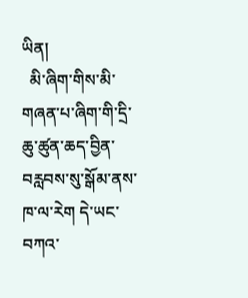ཡིན།
  མི་ཞིག་གིས་མི་གཞན་པ་ཞིག་གི་དྲི་ཆུ་ཚུན་ཆད་བྱིན་བརླབས་སུ་སྒོམ་ནས་ཁ་ལ་རེག དེ་ཡང་བཀའ་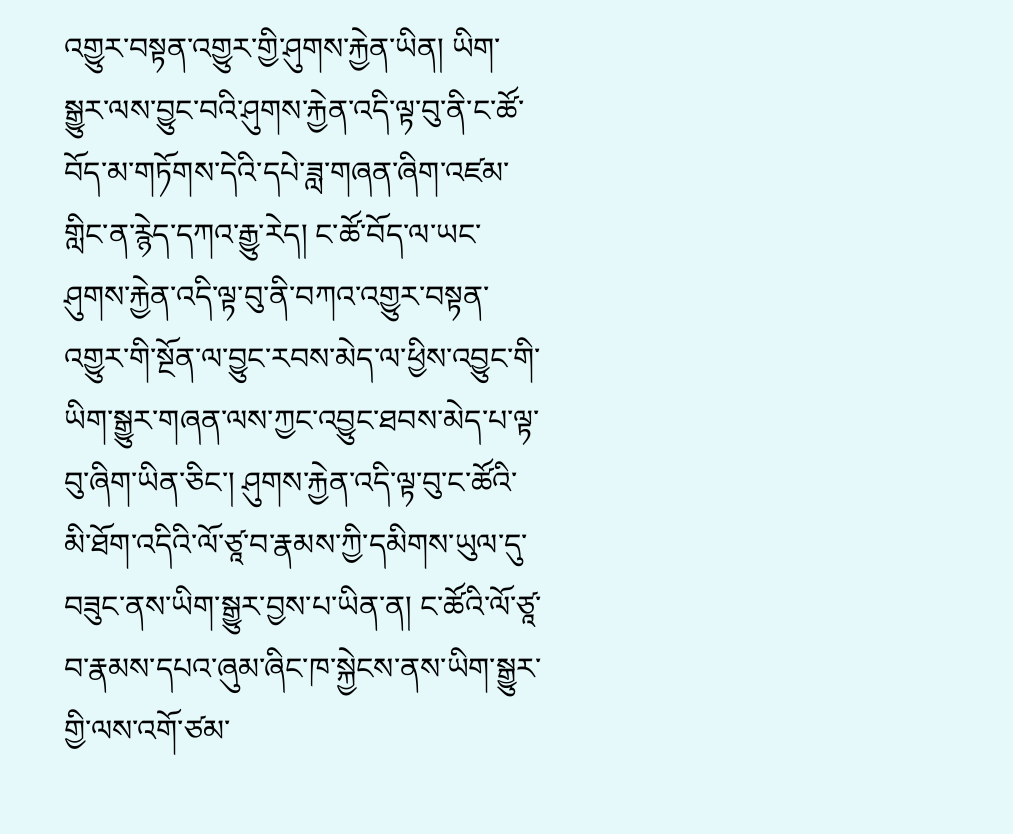འགྱུར་བསྟན་འགྱུར་གྱི་ཤུགས་རྐྱེན་ཡིན། ཡིག་སྒྱུར་ལས་བྱུང་བའི་ཤུགས་རྐྱེན་འདི་ལྟ་བུ་ནི་ང་ཚོ་བོད་མ་གཏོགས་དེའི་དཔེ་ཟླ་གཞན་ཞིག་འཛམ་གླིང་ན་རྙེད་དཀའ་རྒྱུ་རེད། ང་ཚོ་བོད་ལ་ཡང་ཤུགས་རྐྱེན་འདི་ལྟ་བུ་ནི་བཀའ་འགྱུར་བསྟན་འགྱུར་གི་སྔོན་ལ་བྱུང་རབས་མེད་ལ་ཕྱིས་འབྱུང་གི་ཡིག་སྒྱུར་གཞན་ལས་ཀྱང་འབྱུང་ཐབས་མེད་པ་ལྟ་བུ་ཞིག་ཡིན་ཅིང་། ཤུགས་རྐྱེན་འདི་ལྟ་བུ་ང་ཚོའི་མི་ཐོག་འདིའི་ལོ་ཙཱ་བ་རྣམས་ཀྱི་དམིགས་ཡུལ་དུ་བཟུང་ནས་ཡིག་སྒྱུར་བྱས་པ་ཡིན་ན། ང་ཚོའི་ལོ་ཙཱ་བ་རྣམས་དཔའ་ཞུམ་ཞིང་ཁ་སྐྱེངས་ནས་ཡིག་སྒྱུར་གྱི་ལས་འགོ་ཙམ་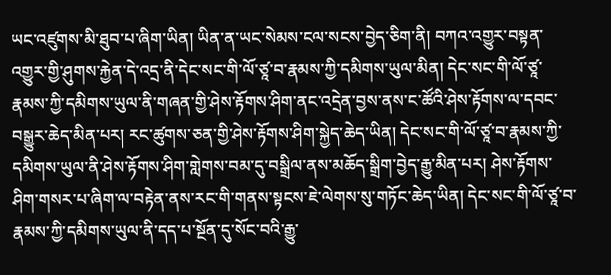ཡང་འཛུགས་མི་ཐུབ་པ་ཞིག་ཡིན། ཡིན་ན་ཡང་སེམས་ངལ་སངས་བྱེད་ཅིག་ནི། བཀའ་འགྱུར་བསྟན་འགྱུར་གྱི་ཤུགས་རྐྱེན་དེ་འདྲ་ནི་དེང་སང་གི་ལོ་ཙཱ་བ་རྣམས་ཀྱི་དམིགས་ཡུལ་མིན། དེང་སང་གི་ལོ་ཙཱ་རྣམས་ཀྱི་དམིགས་ཡུལ་ནི་གཞན་གྱི་ཤེས་རྟོགས་ཤིག་ནང་འདྲེན་བྱས་ནས་ང་ཚོའི་ཤེས་རྟོགས་ལ་དབང་བསྒྱུར་ཆེད་མིན་པར། རང་ཚུགས་ཅན་གྱི་ཤེས་རྟོགས་ཤིག་སྐྱེད་ཆེད་ཡིན། དེང་སང་གི་ལོ་ཙཱ་བ་རྣམས་ཀྱི་དམིགས་ཡུལ་ནི་ཤེས་རྟོགས་ཤིག་གླེགས་བམ་དུ་བསྒྲིལ་ནས་མཆོད་སྒྲིག་བྱེད་རྒྱུ་མིན་པར། ཤེས་རྟོགས་ཤིག་གསར་པ་ཞིག་ལ་བརྟེན་ནས་རང་གི་གནས་སྟངས་ཇེ་ལེགས་སུ་གཏོང་ཆེད་ཡིན། དེང་སང་གི་ལོ་ཙཱ་བ་རྣམས་ཀྱི་དམིགས་ཡུལ་ནི་དད་པ་སྔོན་དུ་སོང་བའི་རྒྱུ་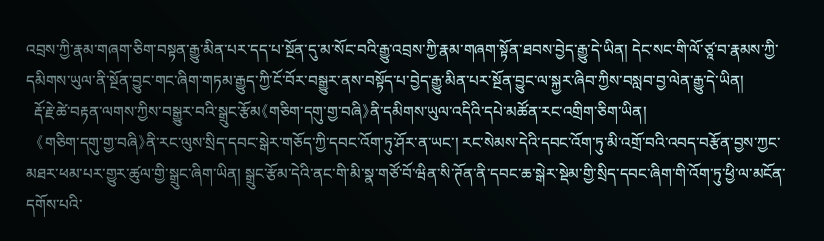འབྲས་ཀྱི་རྣམ་གཞག་ཅིག་བསྟན་རྒྱུ་མིན་པར་དད་པ་སྔོན་དུ་མ་སོང་བའི་རྒྱུ་འབྲས་ཀྱི་རྣམ་གཞག་སྟོན་ཐབས་བྱེད་རྒྱུ་དེ་ཡིན། དེང་སང་གི་ལོ་ཙཱ་བ་རྣམས་ཀྱི་དམིགས་ཡུལ་ནི་སྔོན་བྱུང་གང་ཞིག་གཏམ་རྒྱུད་ཀྱི་ངོ་བོར་བསྒྱུར་ནས་བསྟོད་པ་བྱེད་རྒྱུ་མིན་པར་སྔོན་བྱུང་ལ་སྐྱར་ཞིབ་ཀྱིས་བསླབ་བྱ་ལེན་རྒྱུ་དེ་ཡིན།
  རྡོ་རྗེ་ཚེ་བརྟན་ལགས་ཀྱིས་བསྒྱུར་བའི་སྒྲུང་རྩོམ《གཅིག་དགུ་གྱ་བཞི》ནི་དམིགས་ཡུལ་འདིའི་དཔེ་མཚོན་རང་འགྲིག་ཅིག་ཡིན།
  《གཅིག་དགུ་གྱ་བཞི》ནི་རང་ལུས་སྲིད་དབང་སྒེར་གཅོད་ཀྱི་དབང་འོག་ཏུ་ཤོར་ན་ཡང་། རང་སེམས་དེའི་དབང་འོག་ཏུ་མི་འགྲོ་བའི་འབད་བརྩོན་བྱས་ཀྱང་མཐར་ཕམ་པར་གྱུར་ཚུལ་གྱི་སྒྲུང་ཞིག་ཡིན། སྒྲུང་རྩོམ་དེའི་ནང་གི་མི་སྣ་གཙོ་བོ་ཝིན་སི་ཊོན་ནི་དབང་ཆ་སྒེར་སྡེམ་གྱི་སྲིད་དབང་ཞིག་གི་འོག་ཏུ་ཕྱི་ལ་མངོན་དགོས་པའི་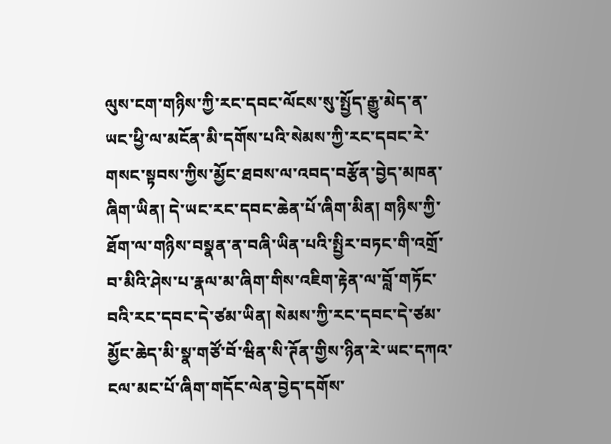ལུས་ངག་གཉིས་ཀྱི་རང་དབང་ལོངས་སུ་སྤྱོད་རྒྱུ་མེད་ན་ཡང་ཕྱི་ལ་མངོན་མི་དགོས་པའི་སེམས་ཀྱི་རང་དབང་རེ་གསང་སྟབས་ཀྱིས་མྱོང་ཐབས་ལ་འབད་བརྩོན་བྱེད་མཁན་ཞིག་ཡིན། དེ་ཡང་རང་དབང་ཆེན་པོ་ཞིག་མིན། གཉིས་ཀྱི་ཐོག་ལ་གཉིས་བསྣན་ན་བཞི་ཡིན་པའི་སྤྱིར་བཏང་གི་འགྲོ་བ་མིའི་ཤེས་པ་རྣལ་མ་ཞིག་གིས་འཇིག་རྟེན་ལ་བློ་གཏོང་བའི་རང་དབང་དེ་ཙམ་ཡིན། སེམས་ཀྱི་རང་དབང་དེ་ཙམ་མྱོང་ཆེད་མི་སྣ་གཙོ་བོ་ཝིན་སི་ཊོན་གྱིས་ཉིན་རེ་ཡང་དཀའ་ངལ་མང་པོ་ཞིག་གདོང་ལེན་བྱེད་དགོས་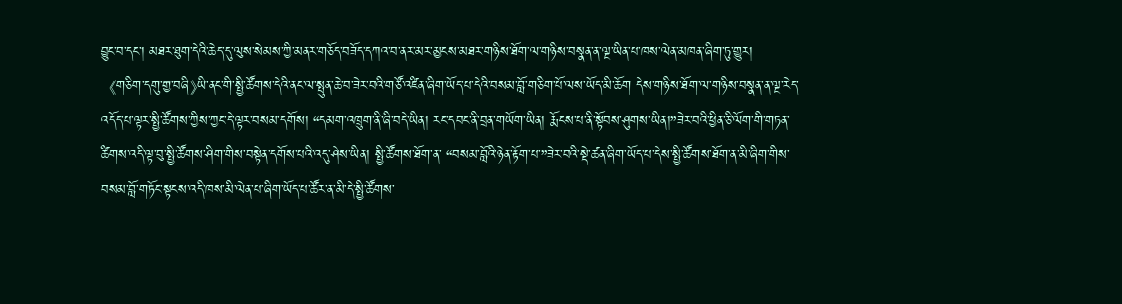བྱུང་བ་དང་། མཐར་ཐུག་དེའི་ཆེད་དུ་ལུས་སེམས་ཀྱི་མནར་གཅོད་བཟོད་དཀའ་བ་ནར་མར་མྱངས་མཐར་གཉིས་ཐོག་ལ་གཉིས་བསྣན་ན་ལྔ་ཡིན་པ་ཁས་ལེན་མཁན་ཞིག་ཏུ་གྱུར།
  《གཅིག་དགུ་གྱ་བཞི》ཡི་ནང་གི་སྤྱི་ཚོགས་དེའི་ནང་ལ་སྤུན་ཆེ་བ་ཟེར་བའི་གཙོ་འཛིན་ཞིག་ཡོད་པ་དེའི་བསམ་བློ་གཅིག་པོ་ལས་ཡོད་མི་ཆོག དེས་གཉིས་ཐོག་ལ་གཉིས་བསྣན་ན་ལྔ་རེད་འདོད་པ་ལྟར་སྤྱི་ཚོགས་ཀྱིས་ཀྱང་དེ་ལྟར་བསམ་དགོས། “དམག་འཁྲུག་ནི་ཞི་བདེ་ཡིན། རང་དབང་ནི་བྲན་གཡོག་ཡིན། རྨོངས་པ་ནི་སྟོབས་ཤུགས་ཡིན།”ཟེར་བའི་ཕྱིན་ཅི་ལོག་གི་གཏན་ཚིགས་འདི་ལྟ་བུ་སྤྱི་ཚོགས་ཤིག་གིས་བསྟེན་དགོས་པའི་འདུ་ཤེས་ཡིན། སྤྱི་ཚོགས་ཐོག་ན་ “བསམ་བློའི་ཉེན་རྟོག་པ་”ཟེར་བའི་སྡེ་ཚན་ཞིག་ཡོད་པ་དེས་སྤྱི་ཚོགས་ཐོག་ན་མི་ཞིག་གིས་བསམ་བློ་གཏོང་སྟངས་འདི་ཁས་མི་ལེན་པ་ཞིག་ཡོད་པ་ཚོར་ན་མི་དེ་སྤྱི་ཚོགས་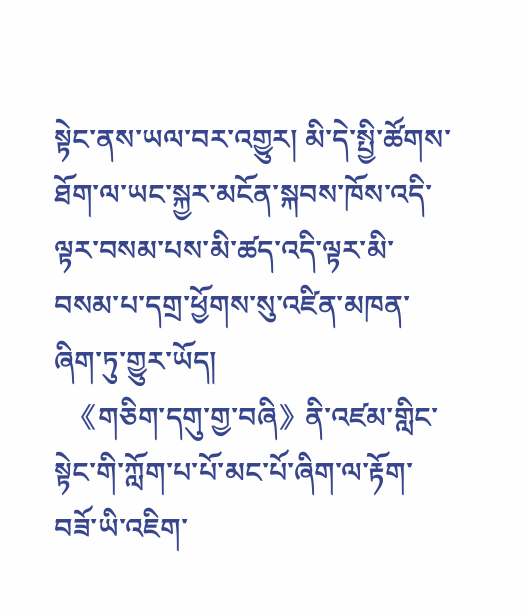སྟེང་ནས་ཡལ་བར་འགྱུར། མི་དེ་སྤྱི་ཚོགས་ཐོག་ལ་ཡང་སྐྱར་མངོན་སྐབས་ཁོས་འདི་ལྟར་བསམ་པས་མི་ཚད་འདི་ལྟར་མི་བསམ་པ་དགྲ་ཕྱོགས་སུ་འཛིན་མཁན་ཞིག་ཏུ་གྱུར་ཡོད།
  《གཅིག་དགུ་གྱ་བཞི》ནི་འཛམ་གླིང་སྟེང་གི་ཀློག་པ་པོ་མང་པོ་ཞིག་ལ་རྟོག་བཟོ་ཡི་འཇིག་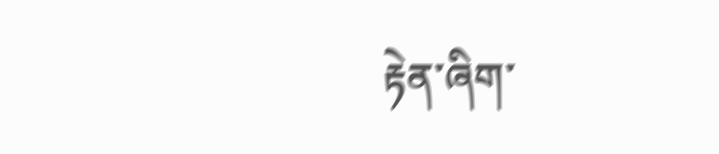རྟེན་ཞིག་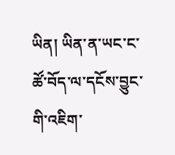ཡིན། ཡིན་ན་ཡང་ང་ཚོ་བོད་ལ་དངོས་བྱུང་གི་འཇིག་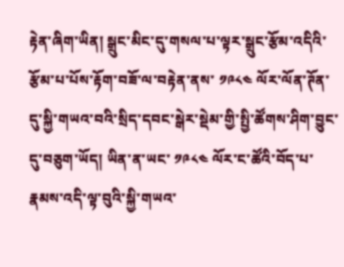རྟེན་ཞིག་ཡིན། སྒྲུང་མིང་དུ་གསལ་པ་ལྟར་སྒྲུང་རྩོམ་འདིའི་རྩོམ་པ་པོས་རྟོག་བཟོ་ལ་བརྟེན་ནས་ ༡༩༨༤ ལོར་ལོན་ཊོན་དུ་སྐྱི་གཡའ་བའི་སྲིད་དབང་སྒེར་སྡེམ་གྱི་སྤྱི་ཚོགས་ཤིག་བྱུང་དུ་བཅུག་ཡོད། ཡིན་ན་ཡང་ ༡༩༨༤ ལོར་ང་ཚོའི་བོད་པ་རྣམས་འདི་ལྟ་བུའི་སྐྱི་གཡའ་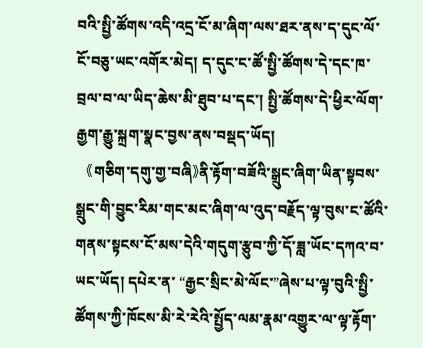བའི་སྤྱི་ཚོགས་འདི་འདྲ་ངོ་མ་ཞིག་ལས་ཐར་ནས་ད་དུང་ལོ་ངོ་བཅུ་ཡང་འགོར་མེད། ད་དུང་ང་ཚོ་སྤྱི་ཚོགས་དེ་དང་ཁ་བྲལ་བ་ལ་ཡིད་ཆེས་མི་ཐུབ་པ་དང་། སྤྱི་ཚོགས་དེ་ཕྱིར་ལོག་རྒྱག་རྒྱུ་སྐྲག་སྣང་བྱས་ནས་བསྡད་ཡོད།
  《གཅིག་དགུ་གྱ་བཞི》ནི་རྟོག་བཟོའི་སྒྲུང་ཞིག་ཡིན་སྟབས་སྒྲུང་གི་བྱུང་རིམ་གང་མང་ཞིག་ལ་འུད་བརྗོད་ལྟ་བུས་ང་ཚོའི་གནས་སྟངས་ངོ་མས་དེའི་གདུག་རྩུབ་ཀྱི་དོ་ཟླ་ཡོང་དཀའ་བ་ཡང་ཡོད། དཔེར་ན་ “རྒྱང་སྲིང་མེ་ལོང་”ཞེས་པ་ལྟ་བུའི་སྤྱི་ཚོགས་ཀྱི་ཁོངས་མི་རེ་རེའི་སྤྱོད་ལམ་རྣམ་འགྱུར་ལ་ལྟ་རྟོག་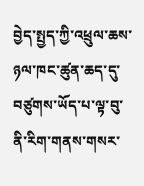བྱེད་སྤྱད་ཀྱི་འཕྲུལ་ཆས་ཉལ་ཁང་ཚུན་ཆད་དུ་བཙུགས་ཡོད་པ་ལྟ་བུ་ནི་རིག་གནས་གསར་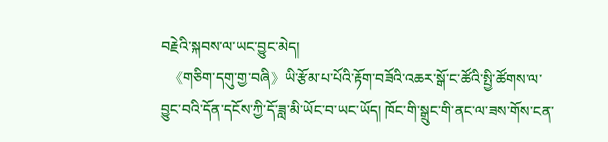བརྗེའི་སྐབས་ལ་ཡང་བྱུང་མེད།
  《གཅིག་དགུ་གྱ་བཞི》ཡི་རྩོམ་པ་པོའི་རྟོག་བཟོའི་འཆར་སྒོ་ང་ཚོའི་སྤྱི་ཚོགས་ལ་བྱུང་བའི་དོན་དངོས་ཀྱི་དོ་ཟླ་མི་ཡོང་བ་ཡང་ཡོད། ཁོང་གི་སྒྲུང་གི་ནང་ལ་ཟས་གོས་ངན་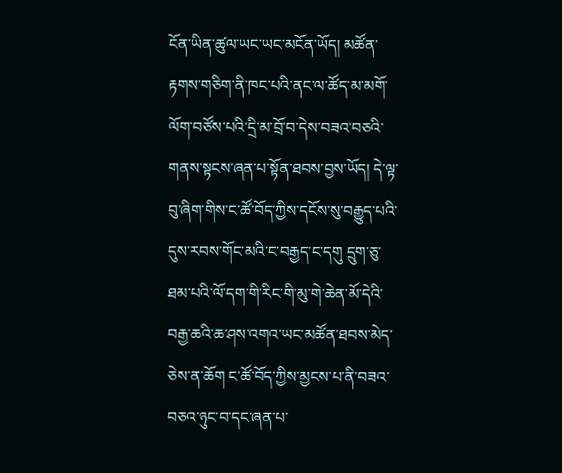ངོན་ཡིན་ཚུལ་ཡང་ཡང་མངོན་ཡོད། མཚོན་རྟགས་གཅིག་ནི་ཁང་པའི་ནང་ལ་ཚོད་མ་མགོ་ལོག་བཙོས་པའི་དྲི་མ་བྲོ་བ་དེས་བཟའ་བཅའི་གནས་སྟངས་ཞན་པ་སྟོན་ཐབས་བྱས་ཡོད། དེ་ལྟ་བུ་ཞིག་གིས་ང་ཚོ་བོད་ཀྱིས་དངོས་སུ་བརྒྱུད་པའི་དུས་རབས་གོང་མའི་ང་བརྒྱད་ང་དགུ དྲུག་ཅུ་ཐམ་པའི་ལོ་དག་གི་རིང་གི་མུ་གེ་ཆེན་མོ་དེའི་བརྒྱ་ཆའི་ཆ་ཤས་འགའ་ཡང་མཚོན་ཐབས་མེད་ཅེས་ན་ཆོག ང་ཚོ་བོད་ཀྱིས་མྱངས་པ་ནི་བཟའ་བཅའ་ཉུང་བ་དང་ཞན་པ་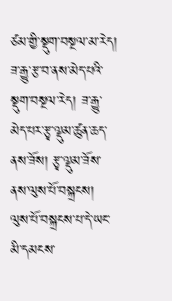ཙམ་གྱི་སྡུག་བསྔལ་མ་རེད། ཟ་རྒྱུ་རྩ་བ་ནས་མེད་པའི་སྡུག་བསྔལ་རེད། ཟ་རྒྱུ་མེད་པར་རྩྭ་ལྡུམ་ཚུན་ཆད་ནས་ཟོས། རྩྭ་ལྡུམ་ཟོས་ནས་ལུས་པོ་བསྐྲངས། ལུས་པོ་བསྐྲངས་པ་དེ་ཡང་མི་དམངས་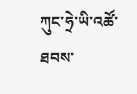ཀུང་ཧྲེ་ཡི་འཚོ་ཐབས་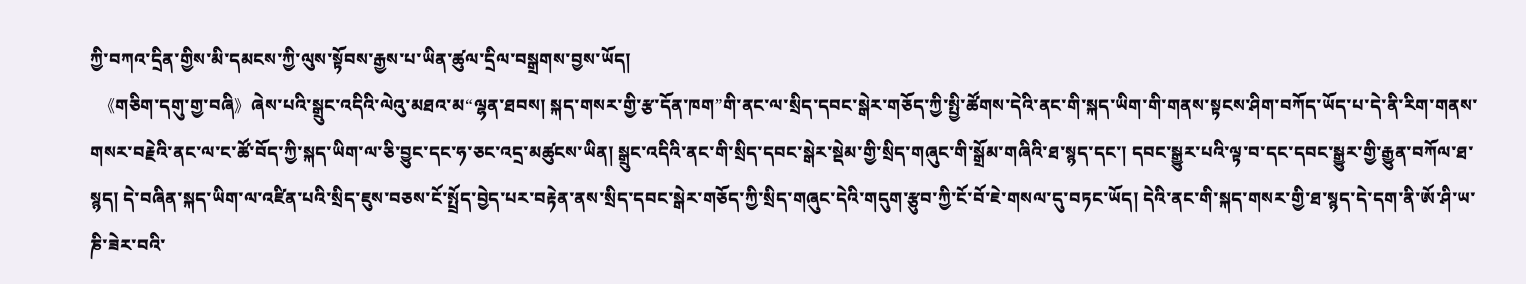ཀྱི་བཀའ་དྲིན་གྱིས་མི་དམངས་ཀྱི་ལུས་སྟོབས་རྒྱས་པ་ཡིན་ཚུལ་དྲིལ་བསྒྲགས་བྱས་ཡོད།
  《གཅིག་དགུ་གྱ་བཞི》ཞེས་པའི་སྒྲུང་འདིའི་ལེའུ་མཐའ་མ“ལྷན་ཐབས། སྐད་གསར་གྱི་རྩ་དོན་ཁག”གི་ནང་ལ་སྲིད་དབང་སྒེར་གཅོད་ཀྱི་སྤྱི་ཚོགས་དེའི་ནང་གི་སྐད་ཡིག་གི་གནས་སྟངས་ཤིག་བཀོད་ཡོད་པ་དེ་ནི་རིག་གནས་གསར་བརྗེའི་ནང་ལ་ང་ཚོ་བོད་ཀྱི་སྐད་ཡིག་ལ་ཅི་བྱུང་དང་ཧ་ཅང་འདྲ་མཚུངས་ཡིན། སྒྲུང་འདིའི་ནང་གི་སྲིད་དབང་སྒེར་སྡེམ་གྱི་སྲིད་གཞུང་གི་སྒྲོམ་གཞིའི་ཐ་སྙད་དང་། དབང་སྒྱུར་པའི་ལྟ་བ་དང་དབང་སྒྱུར་གྱི་རྒྱུན་བཀོལ་ཐ་སྙད། དེ་བཞིན་སྐད་ཡིག་ལ་འཛིན་པའི་སྲིད་ཇུས་བཅས་ངོ་སྤྲོད་བྱེད་པར་བརྟེན་ནས་སྲིད་དབང་སྒེར་གཅོད་ཀྱི་སྲིད་གཞུང་དེའི་གདུག་རྩུབ་ཀྱི་ངོ་བོ་ཇེ་གསལ་དུ་བཏང་ཡོད། དེའི་ནང་གི་སྐད་གསར་གྱི་ཐ་སྙད་དེ་དག་ནི་ཨོ་ཤི་ཡ་ཎི་ཟེར་བའི་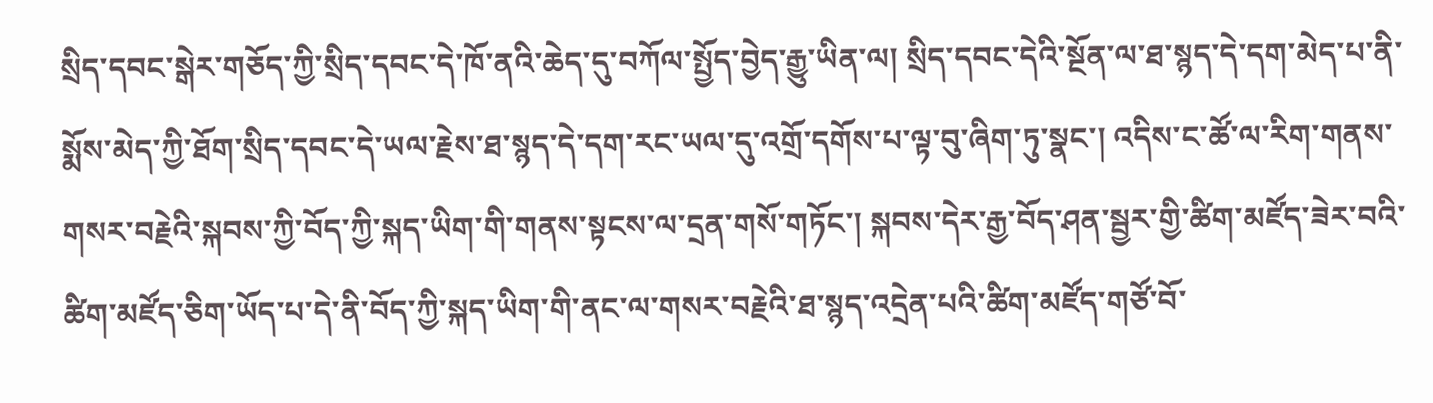སྲིད་དབང་སྒེར་གཅོད་ཀྱི་སྲིད་དབང་དེ་ཁོ་ནའི་ཆེད་དུ་བཀོལ་སྤྱོད་བྱེད་རྒྱུ་ཡིན་ལ། སྲིད་དབང་དེའི་སྔོན་ལ་ཐ་སྙད་དེ་དག་མེད་པ་ནི་སྨོས་མེད་ཀྱི་ཐོག་སྲིད་དབང་དེ་ཡལ་རྗེས་ཐ་སྙད་དེ་དག་རང་ཡལ་དུ་འགྲོ་དགོས་པ་ལྟ་བུ་ཞིག་ཏུ་སྣང་། འདིས་ང་ཚོ་ལ་རིག་གནས་གསར་བརྗེའི་སྐབས་ཀྱི་བོད་ཀྱི་སྐད་ཡིག་གི་གནས་སྟངས་ལ་དྲན་གསོ་གཏོང་། སྐབས་དེར་རྒྱ་བོད་ཤན་སྦྱར་གྱི་ཚིག་མཛོད་ཟེར་བའི་ཚིག་མཛོད་ཅིག་ཡོད་པ་དེ་ནི་བོད་ཀྱི་སྐད་ཡིག་གི་ནང་ལ་གསར་བརྗེའི་ཐ་སྙད་འདྲེན་པའི་ཚིག་མཛོད་གཙོ་བོ་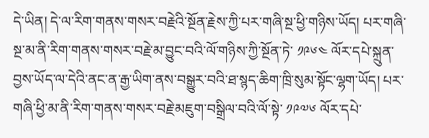དེ་ཡིན། དེ་ལ་རིག་གནས་གསར་བརྗེའི་སྔོན་རྗེས་ཀྱི་པར་གཞི་སྔ་ཕྱི་གཉིས་ཡོད། པར་གཞི་སྔ་མ་ནི་རིག་གནས་གསར་བརྗེ་མ་བྱུང་བའི་ལོ་གཉིས་ཀྱི་སྔོན་ཏེ་ ༡༩༦༤ ལོར་དཔེ་སྐྲུན་བྱས་ཡོད་ལ་དེའི་ནང་ན་རྒྱ་ཡིག་ནས་བསྒྱུར་བའི་ཐ་སྙད་ཆིག་ཁྲི་སུམ་སྟོང་ལྷག་ཡོད། པར་གཞི་ཕྱི་མ་ནི་རིག་གནས་གསར་བརྗེ་མཇུག་བསྒྲིལ་བའི་ལོ་སྟེ་ ༡༩༧༦ ལོར་དཔེ་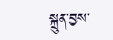སྐྲུན་བྱས་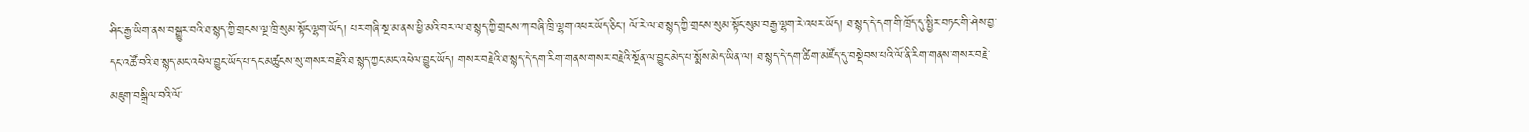ཤིང་རྒྱ་ཡིག་ནས་བསྒྱུར་བའི་ཐ་སྙད་ཀྱི་གྲངས་ལྔ་ཁྲི་སུམ་སྟོང་ལྷག་ཡོད། པར་གཞི་སྔ་མ་ནས་ཕྱི་མའི་བར་ལ་ཐ་སྙད་ཀྱི་གྲངས་ཀ་བཞི་ཁྲི་ལྷག་འཕར་ཡོད་ཅིང་། ལོ་རེ་ལ་ཐ་སྙད་ཀྱི་གྲངས་སུམ་སྟོང་སུམ་བརྒྱ་ལྷག་རེ་འཕར་ཡོད། ཐ་སྙད་དེ་དག་གི་ཁྲོད་དུ་སྤྱིར་བཏང་གི་ཤེས་བྱ་དང་འཚོ་བའི་ཐ་སྙད་མང་འཕེལ་བྱུང་ཡོད་པ་དང་མཚུངས་སུ་གསར་བརྗེའི་ཐ་སྙད་ཀྱང་མང་འཕེལ་བྱུང་ཡོད། གསར་བརྗེའི་ཐ་སྙད་དེ་དག་རིག་གནས་གསར་བརྗེའི་སྔོན་ལ་བྱུང་མེད་པ་སྨོས་མེད་ཡིན་ལ། ཐ་སྙད་དེ་དག་ཚིག་མཛོད་དུ་བསྡེབས་པའི་ལོ་ནི་རིག་གནས་གསར་བརྗེ་མཇུག་བསྒྲིལ་བའི་ལོ་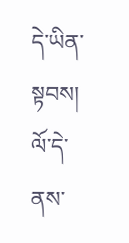དེ་ཡིན་སྟབས། ལོ་དེ་ནས་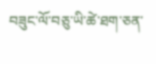བཟུང་ལོ་བཅུ་ཡི་ཚེ་ཐག་ཅན་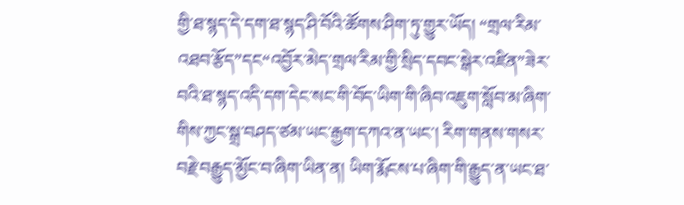གྱི་ཐ་སྙད་དེ་དག་ཐ་སྙད་ཤི་བོའི་ཚོགས་ཤིག་ཏུ་གྱུར་ཡོད། “གྲལ་རིམ་འཐབ་རྩོད”དང“འབྱོར་མེད་གྲལ་རིམ་གྱི་སྲིད་དབང་སྒེར་འཛིན”ཟེར་བའི་ཐ་སྙད་འདི་དག་དེང་སང་གི་བོད་ཡིག་གི་ཞིབ་འཇུག་སློབ་མ་ཞིག་གིས་ཀྱང་སྒྲ་བཤད་ཙམ་ཡང་རྒྱག་དཀའ་ན་ཡང་། རིག་གནས་གསར་བརྗེ་བརྒྱུད་མྱོང་བ་ཞིག་ཡིན་ན། ཡིག་རྨོངས་པ་ཞིག་གི་རྒྱུད་ན་ཡང་ཐ་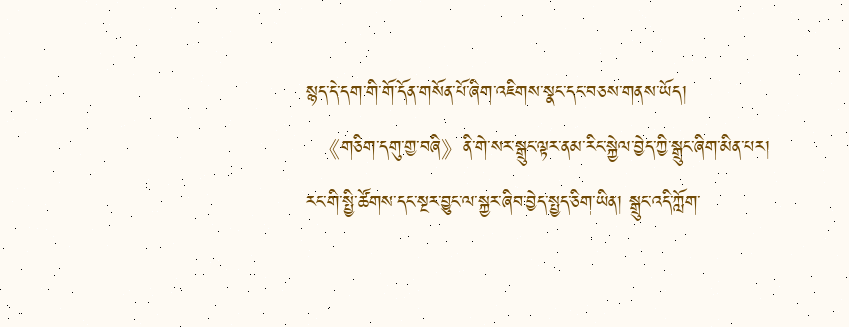སྙད་དེ་དག་གི་གོ་དོན་གསོན་པོ་ཞིག་འཇིགས་སྣང་དང་བཅས་གནས་ཡོད།
  《གཅིག་དགུ་གྱ་བཞི》ནི་གེ་སར་སྒྲུང་ལྟར་ནམ་རིང་སྐྱེལ་བྱེད་ཀྱི་སྒྲུང་ཞིག་མིན་པར། རང་གི་སྤྱི་ཚོགས་དང་སྔར་བྱུང་ལ་སྐྱར་ཞིབ་བྱེད་སྤྱད་ཅིག་ཡིན། སྒྲུང་འདི་ཀློག་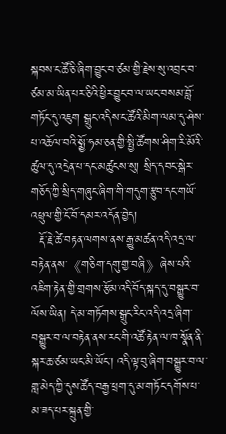སྐབས་ང་ཚོ་ཅི་ཞིག་བྱུང་བ་ཙམ་གྱི་རྗེས་སུ་འབྲང་བ་ཙམ་མ་ཡིན་པར་ཅིའི་ཕྱིར་བྱུང་བ་ལ་ཡང་བསམ་བློ་གཏོང་དུ་འཇུག སྒྲུང་འདིས་ང་ཚོའི་མིག་ལམ་དུ་ཤེས་པ་འཆོལ་བའི་སྨྱོ་ཧམ་ཅན་གྱི་སྤྱི་ཚོགས་ཤིག་རི་མོའི་ཚུལ་དུ་འདྲེན་པ་དང་མཚུངས་སུ། སྲིད་དབང་སྒེར་གཅོད་ཀྱི་སྲིད་གཞུང་ཞིག་གི་གདུག་རྩུབ་དང་གཡོ་འཕྲུལ་གྱི་ངོ་བོ་དམར་འདོན་བྱེད།
  རྡོ་རྗེ་ཚེ་བརྟན་ལགས་ནས་རྒྱུ་མཚན་འདི་འདྲ་ལ་བརྟེན་ནས་《གཅིག་དགུ་གྱ་བཞི》ཞེས་པའི་འཇིག་རྟེན་གྱི་གྲགས་རྩོམ་འདི་བོད་སྐད་དུ་བསྒྱུར་བ་ལོས་ཡིན། དེ་མ་གཏོགས་སྒྲུང་རིང་འདི་འདྲ་ཞིག་བསྒྱུར་བ་ལ་བརྟེན་ནས་རང་གི་འཚོ་རྟེན་ལ་ཁ་སྣོན་ནི་སྐར་ཆ་ཙམ་ཡང་མི་ཡོང་། འདི་ལྟ་བུ་ཞིག་བསྒྱུར་བ་ལ་གླ་མེད་ཀྱི་དུས་ཚོད་བརྒྱ་ཕྲག་དུ་མ་གཏོང་དགོས་པ་ མ་ཟད་པར་སྐྲུན་གྱི་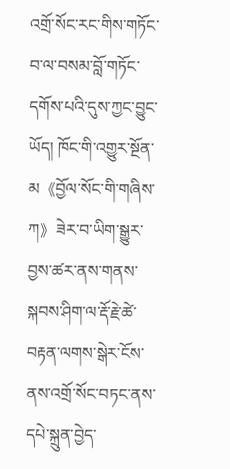འགྲོ་སོང་རང་གིས་གཏོང་བ་ལ་བསམ་བློ་གཏོང་དགོས་པའི་དུས་ཀྱང་བྱུང་ཡོད། ཁོང་གི་འགྱུར་སྔོན་མ《བྱོལ་སོང་གི་གཞིས་ཀ》ཟེར་བ་ཡིག་སྒྱུར་བྱས་ཚར་ནས་གནས་སྐབས་ཤིག་ལ་རྡོ་རྗེ་ཚེ་བརྟན་ལགས་སྒེར་ངོས་ནས་འགྲོ་སོང་བཏང་ནས་དཔེ་སྐྲུན་བྱེད་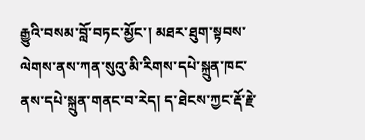རྒྱུའི་བསམ་བློ་བཏང་མྱོང་། མཐར་ཐུག་སྟབས་ལེགས་ནས་ཀན་སུའུ་མི་རིགས་དཔེ་སྐྲུན་ཁང་ནས་དཔེ་སྐྲུན་གནང་བ་རེད། ད་ཐེངས་ཀྱང་རྡོ་རྗེ་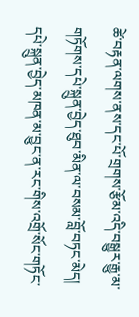ཚེ་བརྟན་ལགས་ནས་དང་པོ་གྲགས་རྩོམ་འདི་བསྒྱུར་རྒྱུ་མ་གཏོགས་དཔེ་སྐྲུན་བྱེད་ཐུབ་མིན་ལ་བསམ་བློ་བཏང་མེད། དཔེ་སྐྲུན་བྱེད་མཁན་མ་བྱུང་ན་རང་གིས་འགྲོ་སོང་གཏོང་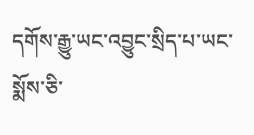དགོས་རྒྱུ་ཡང་འབྱུང་སྲིད་པ་ཡང་སྨོས་ཅི་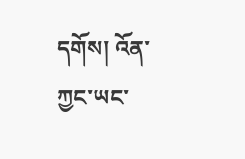དགོས། འོན་ཀྱང་ཡང་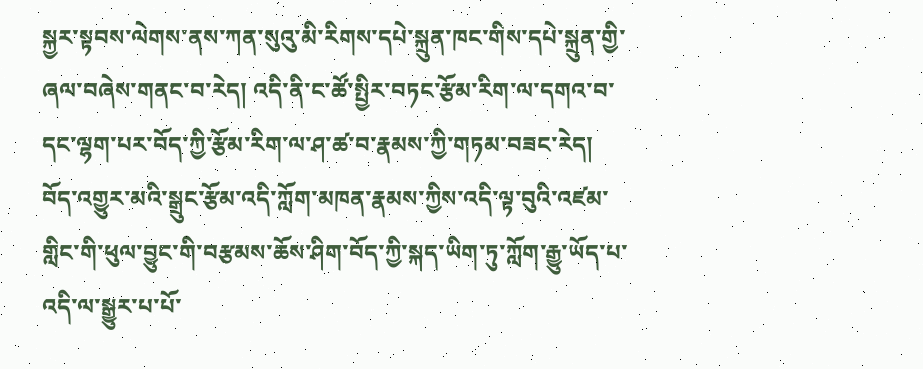སྐྱར་སྟབས་ལེགས་ནས་ཀན་སུའུ་མི་རིགས་དཔེ་སྐྲུན་ཁང་གིས་དཔེ་སྐྲུན་གྱི་ཞལ་བཞེས་གནང་བ་རེད། འདི་ནི་ང་ཚོ་སྤྱིར་བཏང་རྩོམ་རིག་ལ་དགའ་བ་དང་ལྷག་པར་བོད་ཀྱི་རྩོམ་རིག་ལ་ཤ་ཚ་བ་རྣམས་ཀྱི་གཏམ་བཟང་རེད། བོད་འགྱུར་མའི་སྒྲུང་རྩོམ་འདི་ཀློག་མཁན་རྣམས་ཀྱིས་འདི་ལྟ་བུའི་འཛམ་གླིང་གི་ཕུལ་བྱུང་གི་བརྩམས་ཆོས་ཤིག་བོད་ཀྱི་སྐད་ཡིག་ཏུ་ཀློག་རྒྱུ་ཡོད་པ་འདི་ལ་སྒྱུར་པ་པོ་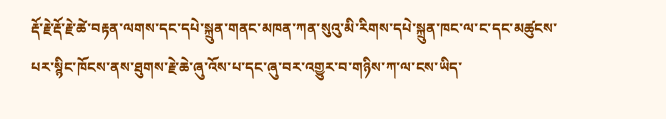རྡོ་རྗེ་རྡོ་རྗེ་ཚེ་བརྟན་ལགས་དང་དཔེ་སྐྲུན་གནང་མཁན་ཀན་སུའུ་མི་རིགས་དཔེ་སྐྲུན་ཁང་ལ་ང་དང་མཚུངས་པར་སྙིང་ཁོངས་ནས་ཐུགས་རྗེ་ཆེ་ཞུ་འོས་པ་དང་ཞུ་བར་འགྱུར་བ་གཉིས་ཀ་ལ་ངས་ཡིད་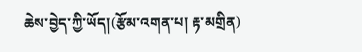ཆེས་བྱེད་ཀྱི་ཡོད།(རྩོམ་འགན་པ། རྟ་མགྲིན)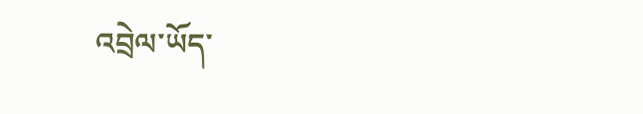འབྲེལ་ཡོད་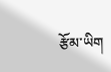རྩོམ་ཡིག